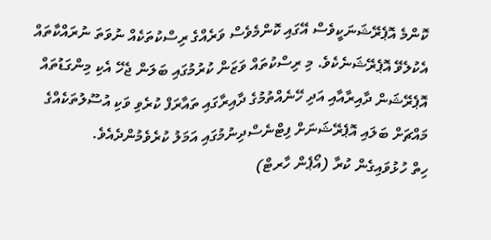ކޮންމެ އޮޕެރޭޝަނަކީވެސް އޭގައި ކޮންމެވެސް ވަރެއްގެ ރިސްކުތަކެއް ނުވަތަ ނުރައްކާތައް އެކުލެވޭ އޮޕެރޭޝަނެކެވެ. މި ރިސްކުތައް ވަޒަން ކުރުމުގައި ބަލަން ޖެހޭ އެކި މިންގަޑުތައް އޮޕެރޭޝަން ދާއިރާއާއި އަދި ހޭނެއްތުމުގެ ދާއިރާގައި ތައާރަފް ކުރެވި ވަކި އުސޫލުތަކެއްގެ މައްޗަށް ބަލައި އޮޕެރޭޝަނަށް ފިޓްނެސްދިނުމުގައި އަމަލު ކުރެވެމުންދެއެވެ.
ހިތް ހުޅުވައިގެން ކުރާ (އޯޕެން ހާރޓް)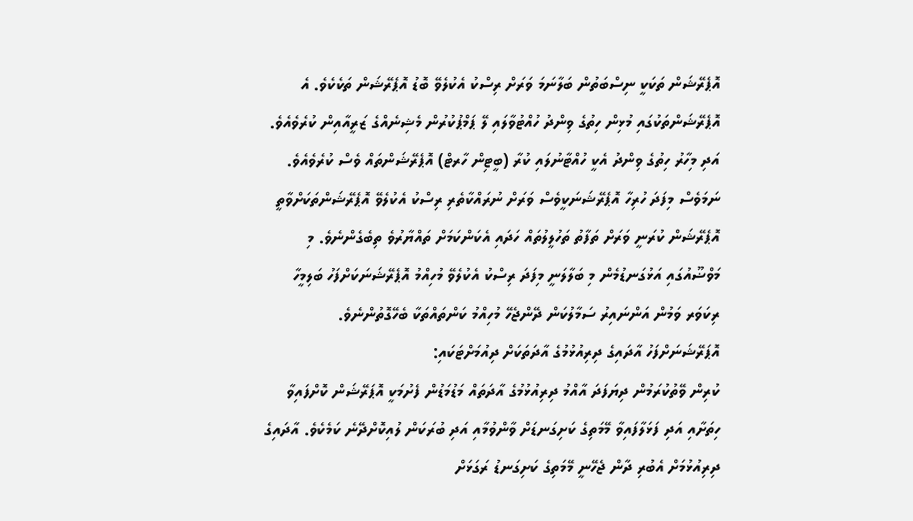އޮޕެރޭޝަން ތަކަކީ ނިސްބަތުން ބަލާނަމަ ވަރަށް ރިސްކު އެކުލެވޭ ބޮޑު އޮޕެރޭޝަން ތަކެކެވެ. އެ އޮޕެރޭޝަންތަކުގައި މުޅިން ހިތުގެ ވިންދު ހުއްޓުވާލައި ލޭ ޕަމްޕުކުރުން މެޝިނެއްގެ ޒަރީއާއިން ކުރެވެއެވެ. އަދި މިހާރު ހިތުގެ ވިންދު އެކީ ހުއްޓާނުލައި ކުރާ (ބީޓިން ހާރޓް) އޮޕެރޭޝަންތައް ވެސް ކުރެވެއެވެ. ނަމަވެސް މިފަދަ ހުރިހާ އޮޕެރޭޝަނަކީވެސް ވަރަށް ނުރައްކާތެރި ރިސްކު އެކުލެވޭ އޮޕެރޭޝަންތަކަށްވާތީ އޮޕެރޭޝަން ކުރަނީ ވަރަށް ތަފާތު ތަހުލީލުތައް ހަދައި އެކަންކަމަށް ތައްޔާރުވެ ތިބެގެންނެވެ. މި މަވްޟޫއުގައި އަޅުގަނޑުމެން މި ބަލާލަނީ މިފަދަ ރިސްކު އެކުލެވޭ މުހިއްމު އޮޕެރޭޝަނަކަށްފަހު ބަލިމީހާ ރިކަވަރ ވަމުން އަންނައިރު ސަމާލުކަން ދޭންޖެހޭ މުހިއްމު ކަންތައްތަކާ ބެހޭގޮތުންނެވެ.
އޮޕަރޭޝަނަށްފަހު އާދައިގެ ދިރިއުޅުމުގެ އާދަތަކަށް ދިއުމަށްޓަކައި:
ކުރިން ވޭތުކުރަމުން ދިޔަފަދަ އާއްމު ދިރިއުޅުމުގެ އާދަތައް މަޑުމަޑުން ފެށުމަކީ އޮޕަރޭޝަން ކޮށްފައިވާ ހިތަށާއި އަދި ފަޅަލާފައިވާ މޭމަތިގެ ކަށިގަނޑަށް ވާންވުމާއި އަދި ބުރަކަން ލުއިކޮށްދޭނެ ކަމެކެވެ. އާދައިގެ ދިރިއުޅުމަށް އެބުރި ދާން ޖެހޭނީ މޭމަތިގެ ކަށިގަނޑު ރަގަޅަށް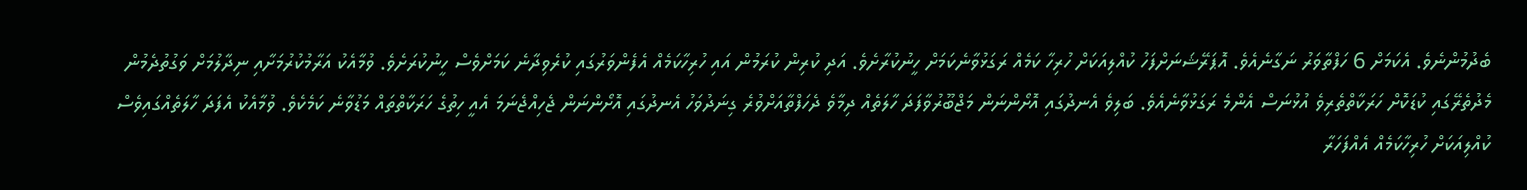ބެދުމުންނެވެ. އެކަމަށް 6 ހަފްތާވަރު ނަގާނެއެވެ. އޮޕަރޭޝަނަށްފަހު ކުއްލިއަކަށް ހުރިހާ ކަމެއް ރަގަޅުވާނެކަމަށް ހީނުކުރާށެވެ. އަދި ކުރިން ކުރަމުން އައި ހުރިހާކަމެއް އެފެންވަރުގައި ކުރެވިދާނެ ކަމަށްވެސް ހީނުކުރަށެވެ. ވުމާއެކު އަރާމުކުރުމަށާއި ނިދާލުމަށް ވަގުތުދެމުން މެދުތެރޭގައި ކުޑަކޮށް ހަރަކާތްތެރިވެ އުޅުނަސް އެންމެ ރަގަޅުވާނެއެވެ. ބަލިވެ އެނދުގައި އޮށޯންނަން މަޖްބޫރުވާފަދަ ހާލަތެއް ދިމާވެ ދެހަފްތާއަށްވުރެ ގިނަދުވަހު އެނދުގައި އޮށޯންނަން ޖެހިއްޖެނަމަ އެއީ ހިތުގެ ހަރަކާތްތައް މަޑުވާނެ ކަމެކެވެ. ވުމާއެކު އެފަދަ ހާލަތެއްގައިވެސް ކުއްލިއަކަށް ހުރިހާކަމެއް އެއްފަހަރާ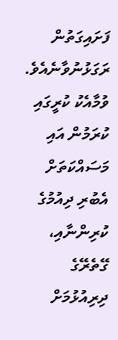ފަށައިގަތުން ރަގަޅުނުވާނެއެވެ. ވުމާއެކު ކުރީގައި ކުރަމުން އައި މަސައްކަތަށް އެބުރި ދިއުމުގެ ކުރިންނާއި، ގޭތެރޭގެ ދިރިއުޅުމަށް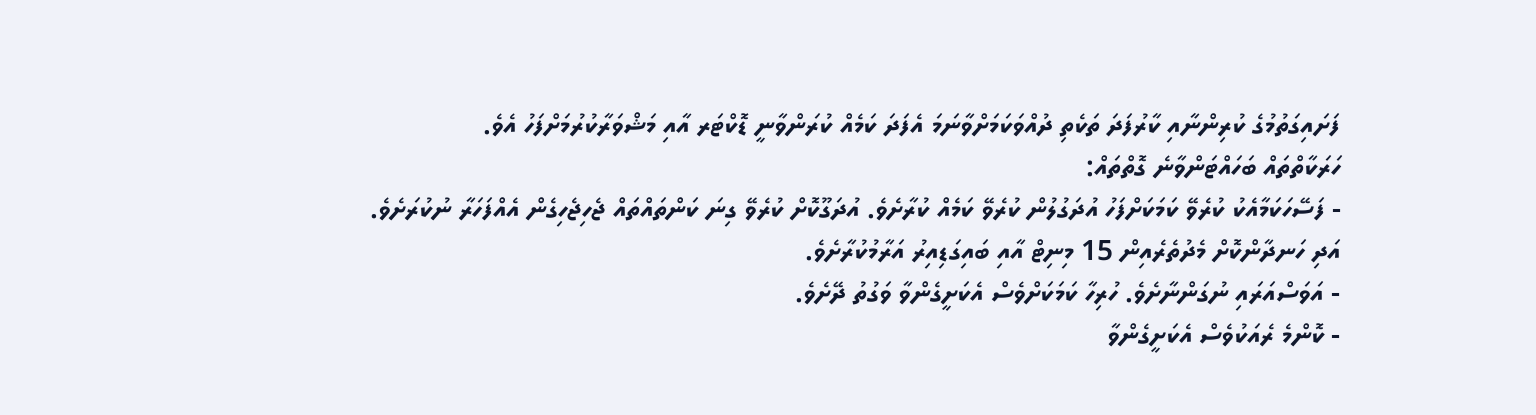ފަށައިގަތުމުގެ ކުރިންނާއި ކާރުފަދަ ތަކެތި ދުއްވަކަމަށްވާނަމަ އެފަދަ ކަމެއް ކުރަންވާނީ ޑޮކްޓަރ އާއި މަޝްވަރާކުރުމަށްފަހު އެވެ.
ހަރަކާތްތައް ބަހައްޓަންވާނެ ގޮތްތައް:
- ފަސޭހަކަމާއެކު ކުރެވޭ ކަމަކަށްފަހު އުދަގުލުން ކުރެވޭ ކަމެއް ކުރާށެވެ. އުދަގޫކޮށް ކުރެވޭ ގިނަ ކަންތައްތައް ޖެހިޖެހިގެން އެއްފަހަރާ ނުކުރަށެވެ. އަދި ހަނދާންކޮށް މެދުތެރެއިން 15 މިނިޓް އާއި ބައިގަޑިއިރު އަރާމުކުރާށެވެ.
- އަވަސްއަރައި ނުގަންނާށެވެ. ހުރިހާ ކަމަކަށްވެސް އެކަށީގެންވާ ވަގުތު ދޭށެވެ.
- ކޮންމެ ރެއަކުވެސް އެކަށީގެންވާ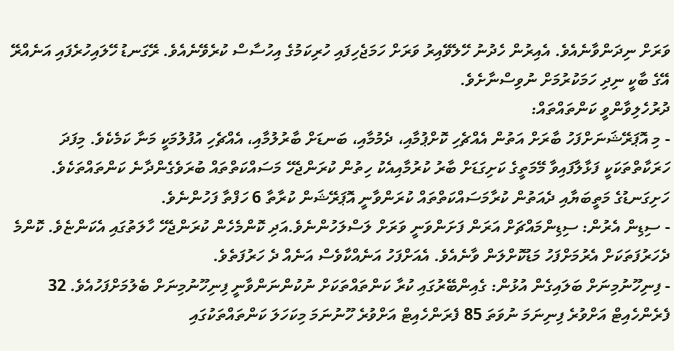ވަރަށް ނިދަންވާނެއެވެ. އެއިރުން ހެދުނު ހޭލެވޭއިރު ވަރަށް ހަމަޖެހިފައި ހުރިކަމުގެ އިހުސާސް ކުރެވޭނެއެވެ. ރޭގަނޑު ހޭލައިހުރެފައި އަނެއްރޭ އޭގެ ބާކީ ނިދި ހަމަކުރުމަށް ނުވިސްނާށެވެ.
ދުރުހެލިވާންވީ ކަންތައްތައް:
- މި އޮޕަރޭޝަނަށްފަހު ބާރަށް އަތުން އެއްޗެހި ކޮށްޕުމާއި، ދެމުމާއި، ބަނޑަށް ބާރުލުމާއި، އެއްޗެހި އުފުލުމަކީ މަނާ ކަމެކެވެ. މިފަދަ ހަރަކާތްތަކަކީ ފަޅާލާފައިވާ މޭމަތީގެ ކަށިގަޑަށް ބާރު ކުރުމާއިއެކު ހިތުން ކުރަންޖެހޭ މަސައްކަތްތައް ބުރަވެގެންދާނެ ކަންތައްތަކެވެ. ހަށިގަނޑުގެ މަތީބަޔާއި ދެއަތުން ކުރާމަސައްކަތްތައް ކުރަންވާނީ އޮޕަރޭޝަން ކުރާތާ 6 ހަފްތާ ފަހުންނެވެ.
- ސިޑިން އެރުން: ސިޑިންމައްޗަށް އަރަން ފަށަންވަނީ ވަރަށް ލަސްލަހުންނެވެ.އަދި ކޮންމެހެން ކުރަންޖެހޭ ހާލަތުގައި އެކަންޏެވެ. ކޮންމެ ދެހަރުފަތަކަށް އެރުމަށްފަހު މަޑުކޮށްލަން ވާނެއެވެ. އެއަށްފަހު އަނެއްކާވެސް އަނެއް ދެ ހަރުފަތެވެ.
- ފިނިހޫނުމިނަށް ބަލައިގެން އުޅުން: ގެއިންބޭރުގައި ކުރާ ކަންތައްތަކަށް ނުކުންނަންވާނީ ފިނިހޫނުމިނަށް ބެލުމަށްފަހުއެވެ. 32 ފެރެންހެއިޓް އަށްވުރެ ފިނިނަމަ ނުވަތަ 85 ފެރަންހެއިޓް އަށްވުރެ ހޫނުނަމަ މިކަހަލަ ކަންތައްތަކުގައި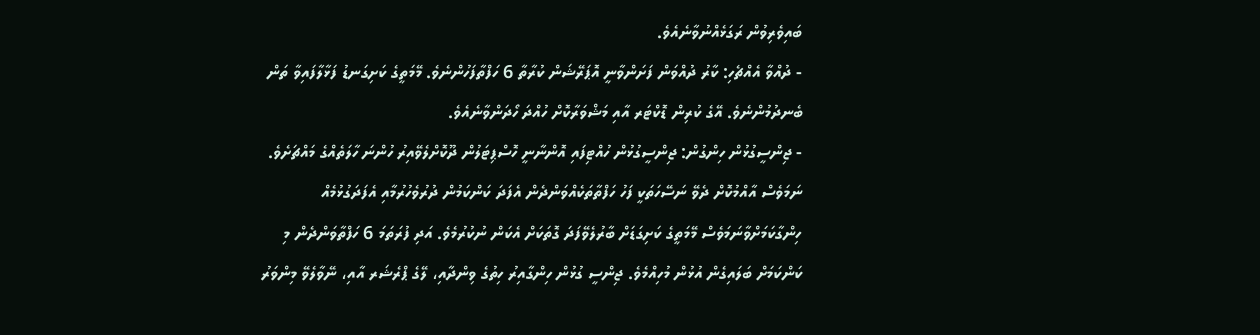ބައިވެރިވުން ރަގަޅެއްނުވާނެއެވެ.
- ދުއްވާ އެއްޗެހި: ކާރު ދުއްވަން ފަށަންވާނީ އޮޕަރޭޝަން ކުރާތާ 6 ހަފްތާފަހުންނެވެ. މޭމަތީގެ ކަށިގަނޑު ފަޅާލާފައިވާ ތަން ބެނދުމުންނެވެ. އޭގެ ކުރިން ޑޮކްޓަރ އާއި މަޝްވަރާކޮށް ހުއްދަ ހޯދަންވާނެއެވެ.
- ޖިންސީގުޅުން ހިންގުން: ޖިންސީގުޅުން ހުއްޓިފައި އޮންނާނީ ހޮސްޕިޓަލުން ދޫކޮށްލެވޭއިރު ހުންނަ ހާލަތެއްގެ މައްޗަށެވެ. ނަމަވެސް އާއްމުކޮށް ދެވޭ ނަސޭހަތަކީ ފަހު ހަފްތާތަކެއްވަންދެން އެފަދަ ކަންކަމުން ދުރުވެހުރުމާއި އެފަދަގުޅުމެއް ހިންގާކަމަށްވާނަމަވެސް މޭމަތީގެ ކަށިގަޑަށް ބާރުލެވޭފަދަ ގޮތަކަށް އެކަން ނުކުރުމެވެ. އަދި ފުރަތަމަ 6 ހަފްތާވަންދެން މި ކަންކަމަށް ބަލައިގެން އުޅުން މުހިއްމެވެ. ޖިންސީ ގުޅުން ހިންގާއިރު ހިތުގެ ވިންދާއި، ލޭގެ ޕްރެޝަރ އާއި، ނޭވާލެވޭ މިންވަރު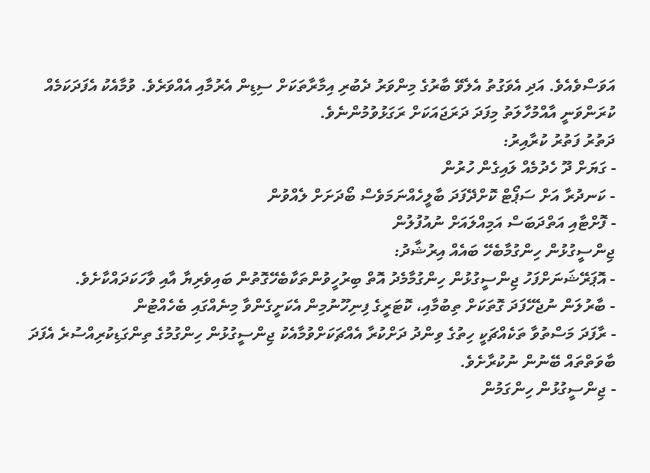އަވަސްވެއެވެ. އަދި އެވަގުތު އެލެވޭ ބާރުގެ މިންވަރު ދެބުރި އިމާރާތަކަށް ސިޑިން އެރުމާއި އެއްވަރެވެ. ވުމާއެކު އެފަދަކަމެއް ކުރަންވަނީ އާއްމުހާލަތު މިފަދަ ދަރަޖައަކަށް ރަގަޅުވުމުންނެވެ.
ދަތުރު ފަތުރު ކުރާއިރު:
- ގަޔަށް ދޫ ހެދުމެއް ލައިގެން ހުރުން
- ކަނދުރާ އަށް ސަޕޯޓް ކޮށްދޭފަދަ ބާލީހެއްނަމަވެސް ބޯދަށަށް ލެއްވުން
- ފޮށްޓާއި އަތްދަބަސް އަމިއްލައަށް ނުއުފުލުން
ޖިންސީގުޅުން ހިންގުމާބެހޭ ބައެއް އިރުޝާދު:
- އޮޕަރޭޝަނަށްފަހު ޖިންސީގުޅުން ހިންގުމާމެދު އޮތް ބިރުހީވުންތަކާބެހޭގޮތުން ބައިވެރިޔާ އާއި ވާހަކަދައްކާށެވެ.
- ބާރުލަން ނުޖެހޭފަދަ ގޮތަކަށް ތިބުމާއި، ކޮޓަރީގެ ފިނިހޫނުމިން އެކަށީގެންވާ މިނެއްގައި ބެހެއްޓުން
- ރާފަދަ މަސްތުވާ ތަކެއްޗަކީ ހިތުގެ ވިންދު ދަށްކުރާ އެއްޗަކަށްވުމާއެކު ޖިންސީގުޅުން ހިންގުމުގެ ތިންގަޑިކުރިއްސުރެ އެފަދަ ބާވަތްތައް ބޭނުން ނުކުރާށެވެ.
- ޖިންސީގުޅުން ހިންގަމުން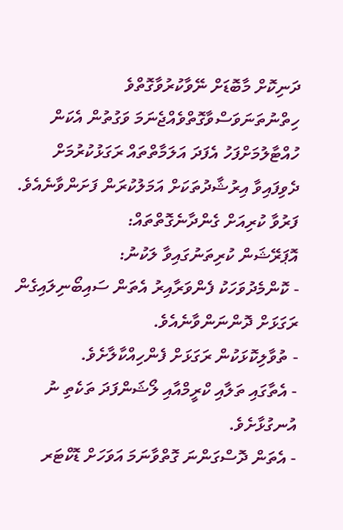ދަނިކޮށް މާބޮޑަށް ނޭވާކުރުވާގޮތްވެ ހިތްނުތަނަވަސްވާގޮތްވެއްޖެނަމަ ވަގުތުން އެކަން ހުއްޓާލުމަށްފަހު އެފަދަ އަލަމާތްތައް ރަގަޅުކުރުމަށް ދެވިފައިވާ އިރުޝާދުތަކަށް އަމަލުކުރަން ފަށަންވާނެއެވެ.
ފަރުވާ ކުރިއަށް ގެންދާނެގޮތްތައް:
އޮޕަރޭޝަން ކުރިތަނުގައިވާ ލަކުނު:
- ކޮންމެދުވަހަކު ފެންވަރާއިރު އެތަން ސައިބޯނިލައިގެން ރަގަޅަށް ދޮންނަންވާނެއެވެ.
- ތުވާލިކޮޅަކުން ރަގަޅަށް ފެންހިއްކާލާށެވެ.
- އެތާގައި ތަލާއި ކްރީމްއާއި ލޯޝަންފަދަ ތަކެތި ނު އުނގުޅާށެވެ.
- އެތަން ދޮސްގަންނަ ގޮތްވާނަމަ އަވަހަށް ޑޮކްޓަރ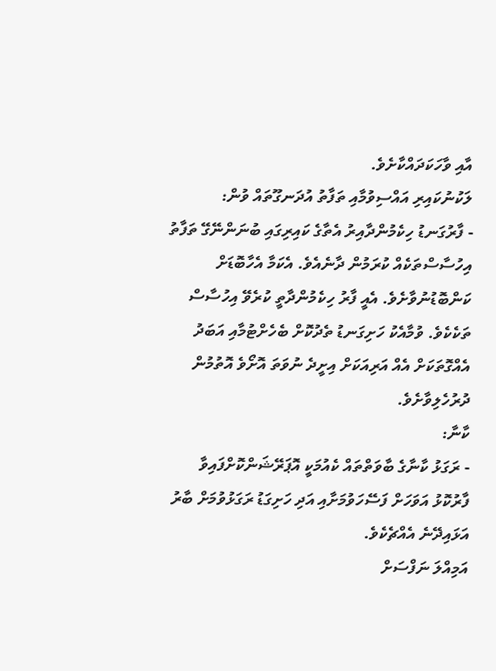އާއި ވާހަކަދައްކާށެވެ.
ލަކުނުކައިރި އައްސިވުމާއި ތަފާތު އުދަނގޫތައް ވުން:
- ފާރުގަނޑު ހިކެމުންދާއިރު އެތާގެ ކައިރިގައި ބުނަންނޭގޭ ތަފާތު އިހުސާސްތަކެއް ކުރަމުން ދާނެއެވެ. އެކަމާ އެހާބޮޑަށް ކަންބޮޑުނުވާށެވެ. އެއީ ފާރު ހިކެމުންދާތީ ކުރެވޭ އިހުސާސް ތަކެކެވެ. ވުމާއެކު ހަށިގަނޑު ތެދުކޮށް ބެހެށްޓުމާއި އަބަދު އެއްގޮތަކަށް އެއް އަރިއަކަށް އިށީދެ ނުވަތަ އޮށޯވެ އޮތުމުން ދުރުހެލިވާށެވެ.
ކާނާ:
- ރަގަޅު ކާނާގެ ބާވަތްތައް ކެއުމަކީ އޮޕަރޭޝަންކޮށްފައިވާ ފާރުކޮޅު އަވަހަށް ފަސޭހަވުމަށާއި އަދި ހަށިގަޑު ރަގަޅުވުމަށް ބާރު އަޅައިދޭނެ އެއްޗެކެވެ.
އަމިއްލަ ނަފްސަށް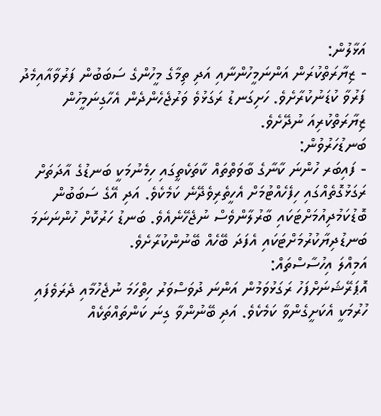އަޅާލުން:
- ޒިޔާރަތްކުރަން އަންނަމީހުންނާއި އަދި ތިމާގެ މީހުންގެ ސަބަބުން ފަރުވާއާއިމެދު ފަރުވާ ކުޑަނުކުރާށެވެ. ހަށިގަނޑު ރަގަޅުވެ ވަރުޖެހެންދެން އެހާގިނަމީހުން ޒިޔާރަތްކުރިއަ ނުދޭށެވެ.
ބަނޑުހަރުވުން:
- ފައިބަރ ހުންނަ ކާނާގެ ބާވަތްތައް ކާތަކެތީގައި ހިމެނުމަކީ ބަނޑުގެ އާދަތަށް ރަގަޅުގޮތެއްގައި ހިފެހެއްޓުމަށް އެހީތެރިވެދޭނެ ކަމެކެވެ. އަދި އޭގެ ސަބަބުން ބޮޑުކަމުދިއުމަށްޓަކައި ބާރުލާންވެސް ނުޖެހޭނެއެވެ. ބަނޑު ހަރުކޮށް ހުންނަނަމަ ބަނޑުދިޔާކުރުމަށްޓަކައި އެފަދަ ބޭހެއް ބޭނުންކުރާށެވެ.
އަމިއްލަ އިހުސާސްތައް:
އޮޕަރޭޝަނަށްފަހު ރަގަޅުވަމުން އަންނަ ދުވަސްވަރު ހިތްހަމަ ނުޖެހުމާއި ދެރަވެފައި ހުރުމަކީ އެކަށީގެންވާ ކަމެކެވެ. އަދި ބޭނުންވާ ގިނަ ކަންތައްތަކެއް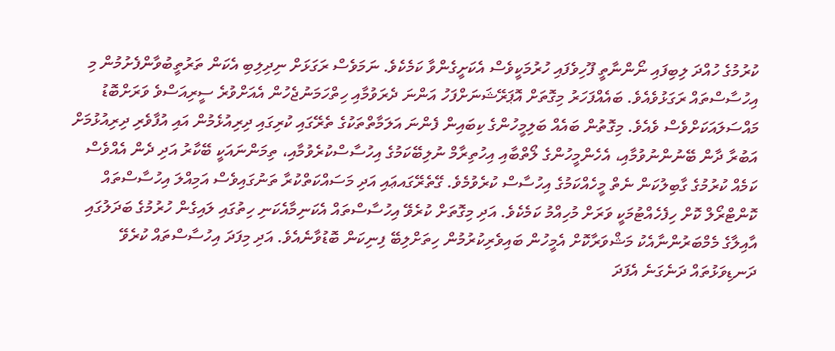ކުރުމުގެ ހުއްދަ ލިބިފައި ނޯންނާތީ ފޫހިވެފައި ހުރުމަކީވެސް އެކަށީގެންވާ ކަމެކެވެ. ނަމަވެސް ރަގަޅަށް ނިދިލިބި އެކަން ތަރުތީބުވާންފެށުމުން މި އިހުސާސްތައް ރަގަޅުވެއެވެ. ބައެއްފަހަރު މިގޮތަށް އޮޕަރޭޝަނަށްފަހު އަންނަ ދެރަވުމާއި ހިތްހަމަނުޖެހުން އެއަށްވުރެ ސީރިއަސްވެ ވަރަށްބޮޑު މައްސަލައަކަށްވެސް ވެއެވެ. މިގޮތުން ބައެއް ބަލިމީހުންގެ ކިބައިން ފެންނަ އަލަމާތްތަކުގެ ތެރޭގައި ކުރިގައި ދިރިއުޅެމުން އައި އުފާވެރި ދިރިއުޅުމަށް އަބުރާ ދާން ބޭނުންނުވުމާއި، އެހެންމީހުންގެ ލޯތްބާއި އިހުތިރާމް ނުލިބޭކަމުގެ އިހުސާސްކުރެވުމާއި، ތިމަންނައަކީ ބޭކާރު އަދި ދެން އެއްވެސް ކަމެއް ކުރުމުގެ ގާބިލުކަން ނެތް މީހެއްކަމުގެ އިހުސާސް ކުރެވުމެވެ. ގޭތެރޭގައޢައި އަދި މަސައްކަތްކުރާ ތަނުގައިވެސް އަމިއްލަ އިހުސާސްތައް ކޮންޓްރޯލް ކޮށް ހިފެހެއްޓުމަކީ ވަރަށް މުހިއްމު ކަމެކެވެ. އަދި މިގޮތަށް ކުރެވޭ އިހުސާސްތައް އެކަނިމާއެކަނި ހިތުގައި ލައިގެން ހުރުމުގެ ބަދަލުގައި އާއިލާގެ މެމްބަރުންނާއެކު މަޝްވަރާކޮށް އެމީހުން ބައިވެރިކުރުމުން ހިތަށްލިބޭ ފިނިކަން ބޮޑުވާނެއެވެ. އަދި މިފަދަ އިހުސާސްތައް ކުރެވޭ ދަނޑިވަޅުތައް ދަނެގަނެ އެފަދަ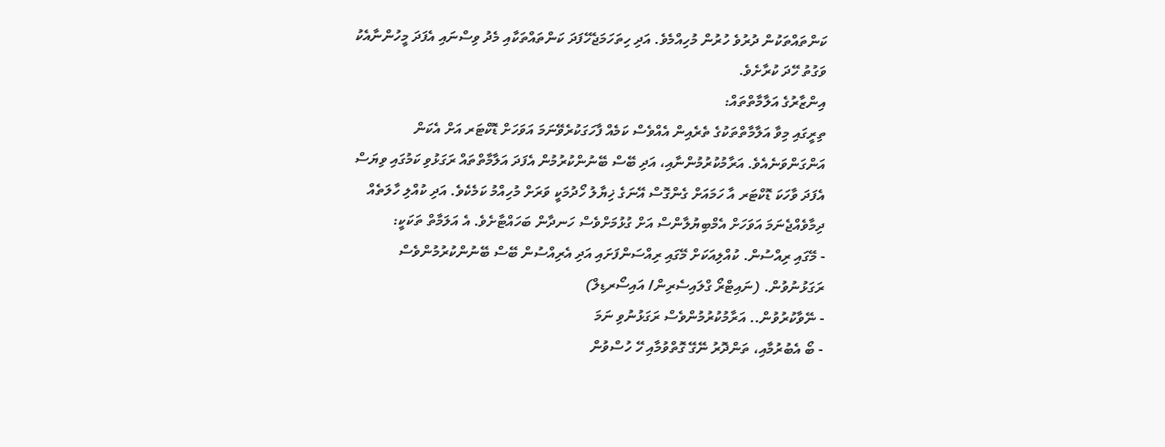ކަންތައްތަކުން ދުރުވެ ހުރުން މުހިއްމެވެ. އަދި ހިތަހަމަޖެހޭފަދަ ކަންތައްތަކާއި މެދު ވިސްނައި އެފަދަ މީހުންނާއެކު ވަގުތު ހޭދަ ކުރާށެވެ.
އިންޒާރުގެ އަލާމާތްތައް:
ތިރީގައި މިވާ އަލާމާތްތަކުގެ ތެރެއިން އެއްވެސް ކަމެއް ފާހަގަކުރެވޭނަމަ އަވަހަށް ޑޮކްޓަރ އަށް އެކަން އަންގަންވަނެއެވެ. އަރާމުކުރުމުންނާއި، އަދި ބޭސް ބޭނުންކުރުމުން އެފަދަ އަލާމާތްތައް ރަގަޅުވި ކަމުގައި ވިޔަސް އެފަދަ ވާހަކަ ޑޮކްޓަރ އާ ހަމައަށް ގެންގޮސް އޭނަގެ ޚިޔާލު ހޯދުމަކީ ވަރަށް މުހިއްމު ކަމެކެވެ. އަދި ކުއްލި ހާލަތެއް ދިމާވެއްޖެނަމަ އަވަހަށް އެމްބިޔުލާންސް އަށް ގުޅުމަށްވެސް ހަނދާން ބަހައްޓާށެވެ. އެ އަލަމާތް ތަކަކީ:
- މޭގައި ރިއްސުން. ކުއްލިއަކަށް މޭގައި ރިއްސަންފަށައި އަދި އެރިއްސުން ބޭސް ބޭނުންކުރުމުންވެސް ރަގަޅުނުވުން. (ނައިޓްރޯ ގްލައިސެރިން/ އައިސޯރޑިލް)
- ނޭވާކުރުވުން.. އަރާމުކުރުމުންވެސް ރަގަޅުނުވި ނަމަ
- ބޯ އެބުރުމާއި، ތަންދޮރު ނޭގޭ ގޮތްވުމާއި ހޭ ހުސްވުން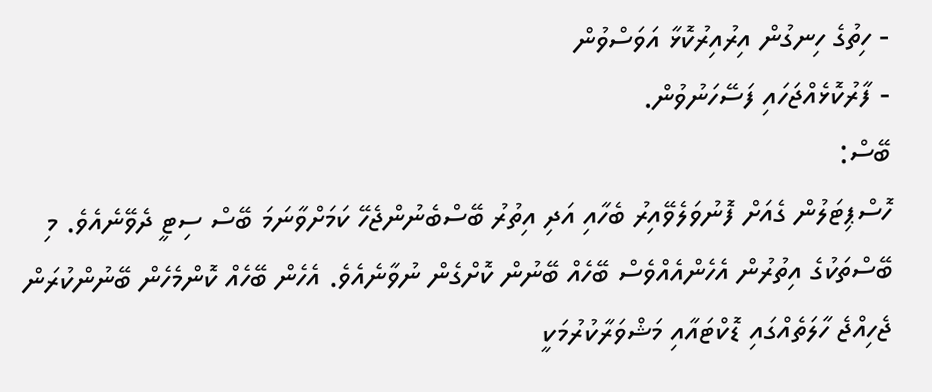- ހިތުގެ ހިނގުން އިރުއިރުކޮޅާ އަވަސްވުން
- ފާރުކޮޅެއްޖަހައި ފަސޭހަނުވުން.
ބޭސް:
ހޮސްޕިޓަލުން ގެއަށް ފޮނުވަލެވޭއިރު ބެހާއި އަދި އިތުރު ބޭސްބެނުންޖެހޭ ކަމަށްވާނަމަ ބޭސް ސިޓީ ދެވޭނެއެވެ. މި ބޭސްތަކުގެ އިތުރުން އެހެންއެއްވެސް ބޭހެއް ބޭނުން ކޮށްގެން ނުވާނެއެވެ. އެހެން ބޭހެއް ކޮންމެހެން ބޭނުންކުރަން ޖެހިއްޖެ ހާލަތެއްގައި ޑޮކްޓައާއި މަޝްވަރާކުރުމަކީ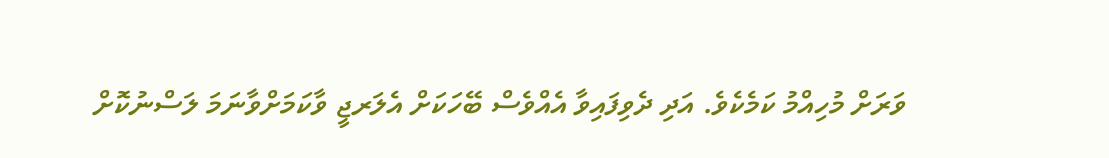ވަރަށް މުހިއްމު ކަމެކެވެ. އަދި ދެވިފައިވާ އެއްވެސް ބޭހަކަށް އެލަރޖީ ވާކަމަށްވާނަމަ ލަސްނުކޮށް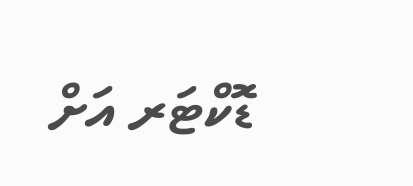ޑޮކްޓަރ އަށް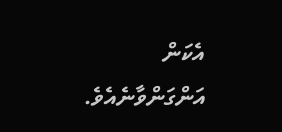އެކަން އަންގަންވާނެއެވެ.